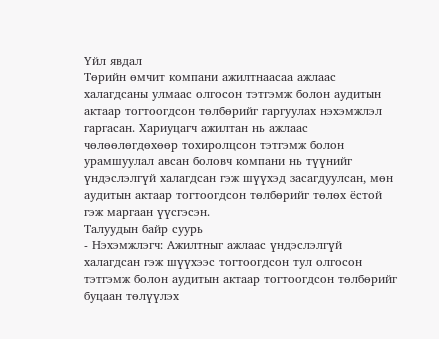Үйл явдал
Төрийн өмчит компани ажилтнаасаа ажлаас халагдсаны улмаас олгосон тэтгэмж болон аудитын актаар тогтоогдсон төлбөрийг гаргуулах нэхэмжлэл гаргасан. Хариуцагч ажилтан нь ажлаас чөлөөлөгдөхөөр тохиролцсон тэтгэмж болон урамшуулал авсан боловч компани нь түүнийг үндэслэлгүй халагдсан гэж шүүхэд засагдуулсан, мөн аудитын актаар тогтоогдсон төлбөрийг төлөх ёстой гэж маргаан үүсгэсэн.
Талуудын байр суурь
- Нэхэмжлэгч: Ажилтныг ажлаас үндэслэлгүй халагдсан гэж шүүхээс тогтоогдсон тул олгосон тэтгэмж болон аудитын актаар тогтоогдсон төлбөрийг буцаан төлүүлэх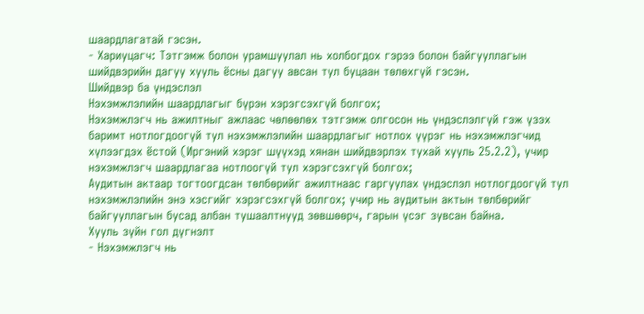шаардлагатай гэсэн.
- Хариуцагч: Тэтгэмж болон урамшуулал нь холбогдох гэрээ болон байгууллагын шийдвэрийн дагуу хууль ёсны дагуу авсан тул буцаан төлөхгүй гэсэн.
Шийдвэр ба үндэслэл
Нэхэмжлэлийн шаардлагыг бүрэн хэрэгсэхгүй болгох;
Нэхэмжлэгч нь ажилтныг ажлаас чөлөөлөх тэтгэмж олгосон нь үндэслэлгүй гэж үзэх баримт нотлогдоогүй тул нэхэмжлэлийн шаардлагыг нотлох үүрэг нь нэхэмжлэгчид хүлээгдэх ёстой (Иргэний хэрэг шүүхэд хянан шийдвэрлэх тухай хууль 25.2.2), учир нэхэмжлэгч шаардлагаа нотлоогүй тул хэрэгсэхгүй болгох;
Аудитын актаар тогтоогдсан төлбөрийг ажилтнаас гаргуулах үндэслэл нотлогдоогүй тул нэхэмжлэлийн энэ хэсгийг хэрэгсэхгүй болгох; учир нь аудитын актын төлбөрийг байгууллагын бусад албан тушаалтнууд зөвшөөрч, гарын үсэг зувсан байна.
Хууль зүйн гол дүгнэлт
- Нэхэмжлэгч нь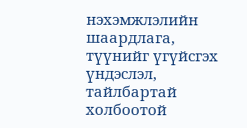нэхэмжлэлийн шаардлага, түүнийг үгүйсгэх үндэслэл, тайлбартай холбоотой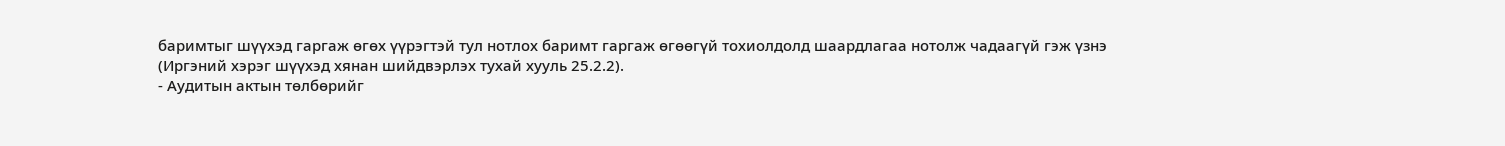баримтыг шүүхэд гаргаж өгөх үүрэгтэй тул нотлох баримт гаргаж өгөөгүй тохиолдолд шаардлагаа нотолж чадаагүй гэж үзнэ (Иргэний хэрэг шүүхэд хянан шийдвэрлэх тухай хууль 25.2.2).
- Аудитын актын төлбөрийг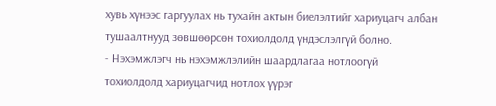хувь хүнээс гаргуулах нь тухайн актын биелэлтийг хариуцагч албан тушаалтнууд зөвшөөрсөн тохиолдолд үндэслэлгүй болно.
- Нэхэмжлэгч нь нэхэмжлэлийн шаардлагаа нотлоогүй тохиолдолд хариуцагчид нотлох үүрэг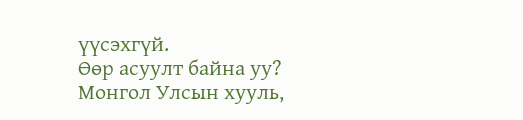үүсэхгүй.
Өөр асуулт байна уу?
Монгол Улсын хууль,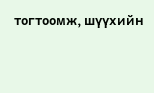тогтоомж, шүүхийн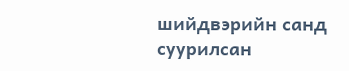шийдвэрийн санд суурилсан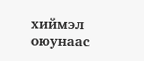хиймэл оюунаас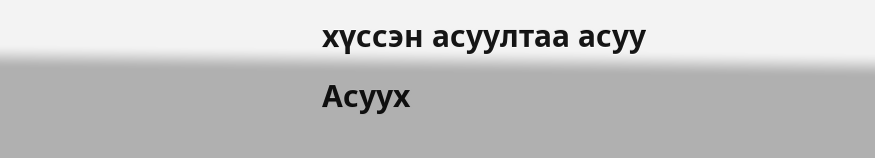хүссэн асуултаа асуу
Асуух